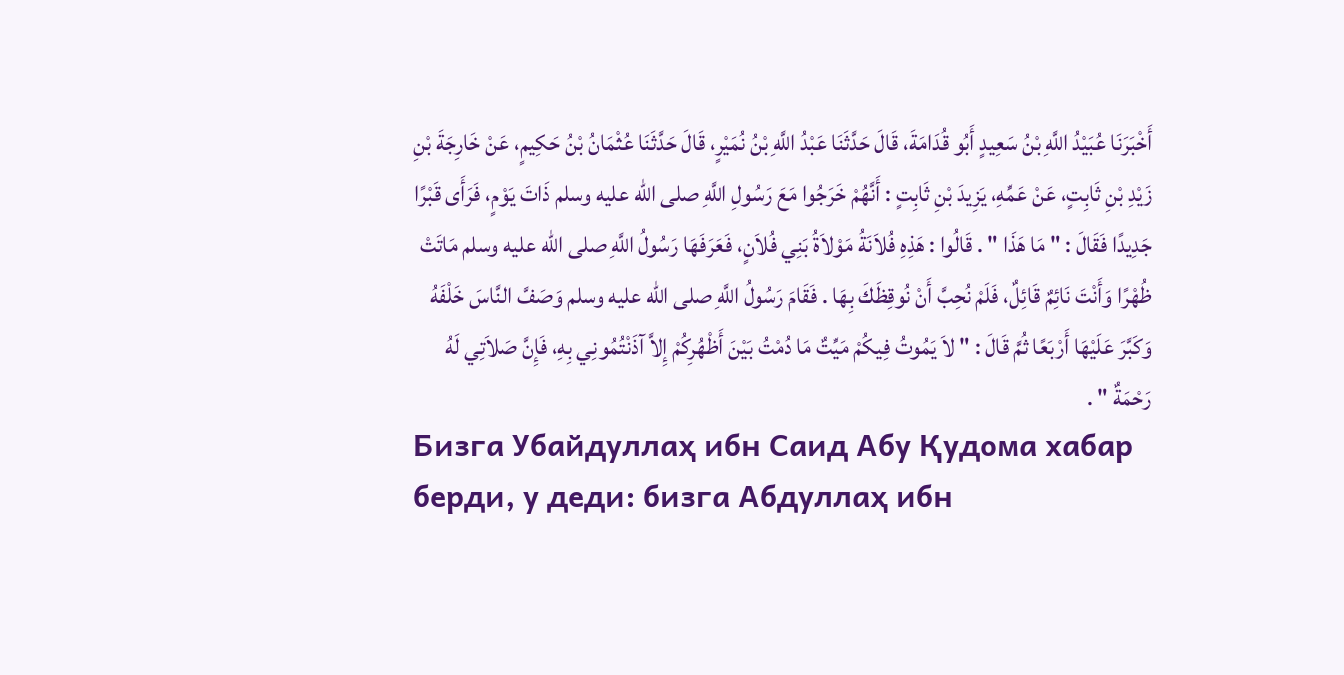أَخْبَرَنَا عُبَيْدُ اللَّهِ بْنُ سَعِيدٍ أَبُو قُدَامَةَ، قَالَ حَدَّثَنَا عَبْدُ اللَّهِ بْنُ نُمَيْرٍ، قَالَ حَدَّثَنَا عُثْمَانُ بْنُ حَكِيمٍ، عَنْ خَارِجَةَ بْنِ زَيْدِ بْنِ ثَابِتٍ، عَنْ عَمِّهِ، يَزِيدَ بْنِ ثَابِتٍ : أَنَّهُمْ خَرَجُوا مَعَ رَسُولِ اللَّهِ صلى الله عليه وسلم ذَاتَ يَوْمٍ، فَرَأَى قَبْرًا جَدِيدًا فَقَالَ : " مَا هَذَا " . قَالُوا : هَذِهِ فُلاَنَةُ مَوْلاَةُ بَنِي فُلاَنٍ، فَعَرَفَهَا رَسُولُ اللَّهِ صلى الله عليه وسلم مَاتَتْ ظُهْرًا وَأَنْتَ نَائِمٌ قَائِلٌ، فَلَمْ نُحِبَّ أَنْ نُوقِظَكَ بِهَا . فَقَامَ رَسُولُ اللَّهِ صلى الله عليه وسلم وَصَفَّ النَّاسَ خَلْفَهُ وَكَبَّرَ عَلَيْهَا أَرْبَعًا ثُمَّ قَالَ : " لاَ يَمُوتُ فِيكُمْ مَيِّتٌ مَا دُمْتُ بَيْنَ أَظْهُرِكُمْ إِلاَّ آذَنْتُمُونِي بِهِ، فَإِنَّ صَلاَتِي لَهُ رَحْمَةٌ " .
Бизга Убайдуллаҳ ибн Саид Абу Қудома хабар берди, у деди: бизга Абдуллаҳ ибн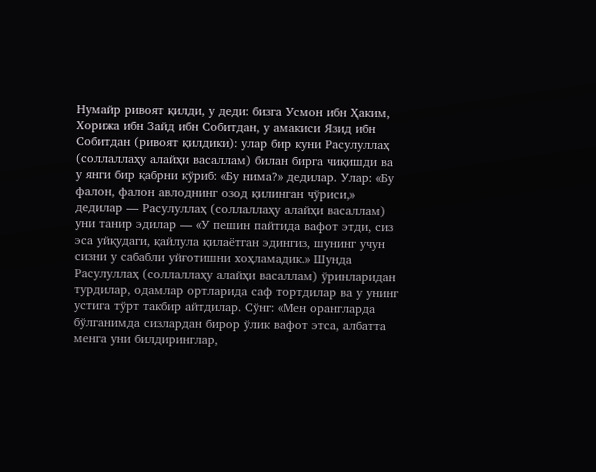Нумайр ривоят қилди, у деди: бизга Усмон ибн Ҳаким, Хорижа ибн Зайд ибн Собитдан, у амакиси Язид ибн Собитдан (ривоят қилдики): улар бир куни Расулуллаҳ (соллаллаҳу алайҳи васаллам) билан бирга чиқишди ва у янги бир қабрни кўриб: «Бу нима?» дедилар. Улар: «Бу фалон, фалон авлоднинг озод қилинган чўриси,» дедилар — Расулуллаҳ (соллаллаҳу алайҳи васаллам) уни танир эдилар — «У пешин пайтида вафот этди, сиз эса уйқудаги, қайлула қилаётган эдингиз, шунинг учун сизни у сабабли уйғотишни хоҳламадик.» Шунда Расулуллаҳ (соллаллаҳу алайҳи васаллам) ўринларидан турдилар, одамлар ортларида саф тортдилар ва у унинг устига тўрт такбир айтдилар. Сўнг: «Мен орангларда бўлганимда сизлардан бирор ўлик вафот этса, албатта менга уни билдиринглар,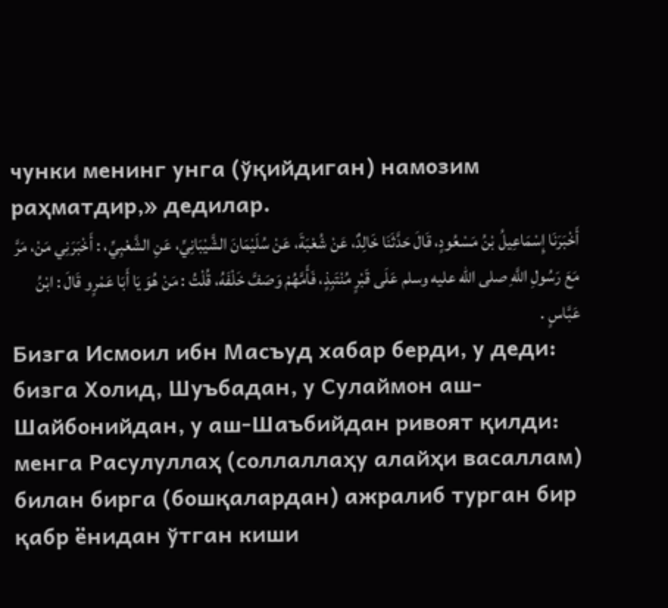чунки менинг унга (ўқийдиган) намозим раҳматдир,» дедилар.
أَخْبَرَنَا إِسْمَاعِيلُ بْنُ مَسْعُودٍ، قَالَ حَدَّثَنَا خَالِدٌ، عَنْ شُعْبَةَ، عَنْ سُلَيْمَانَ الشَّيْبَانِيِّ، عَنِ الشَّعْبِيِّ، : أَخْبَرَنِي مَنْ، مَرَّ مَعَ رَسُولِ اللَّهِ صلى الله عليه وسلم عَلَى قَبْرٍ مُنْتَبِذٍ، فَأَمَّهُمْ وَصَفَّ خَلْفَهُ، قُلْتُ : مَنْ هُوَ يَا أَبَا عَمْرٍو قَالَ : ابْنُ عَبَّاسٍ .
Бизга Исмоил ибн Масъуд хабар берди, у деди: бизга Холид, Шуъбадан, у Сулаймон аш-Шайбонийдан, у аш-Шаъбийдан ривоят қилди: менга Расулуллаҳ (соллаллаҳу алайҳи васаллам) билан бирга (бошқалардан) ажралиб турган бир қабр ёнидан ўтган киши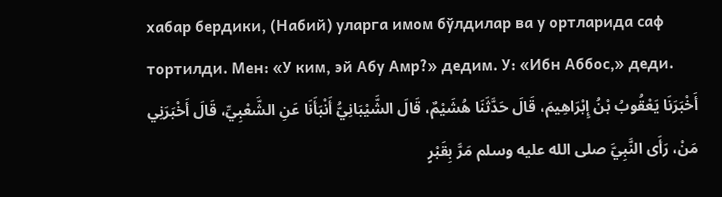хабар бердики, (Набий) уларга имом бўлдилар ва у ортларида саф тортилди. Мен: «У ким, эй Абу Амр?» дедим. У: «Ибн Аббос,» деди.
أَخْبَرَنَا يَعْقُوبُ بْنُ إِبْرَاهِيمَ، قَالَ حَدَّثَنَا هُشَيْمٌ، قَالَ الشَّيْبَانِيُّ أَنْبَأَنَا عَنِ الشَّعْبِيِّ، قَالَ أَخْبَرَنِي مَنْ، رَأَى النَّبِيَّ صلى الله عليه وسلم مَرَّ بِقَبْرٍ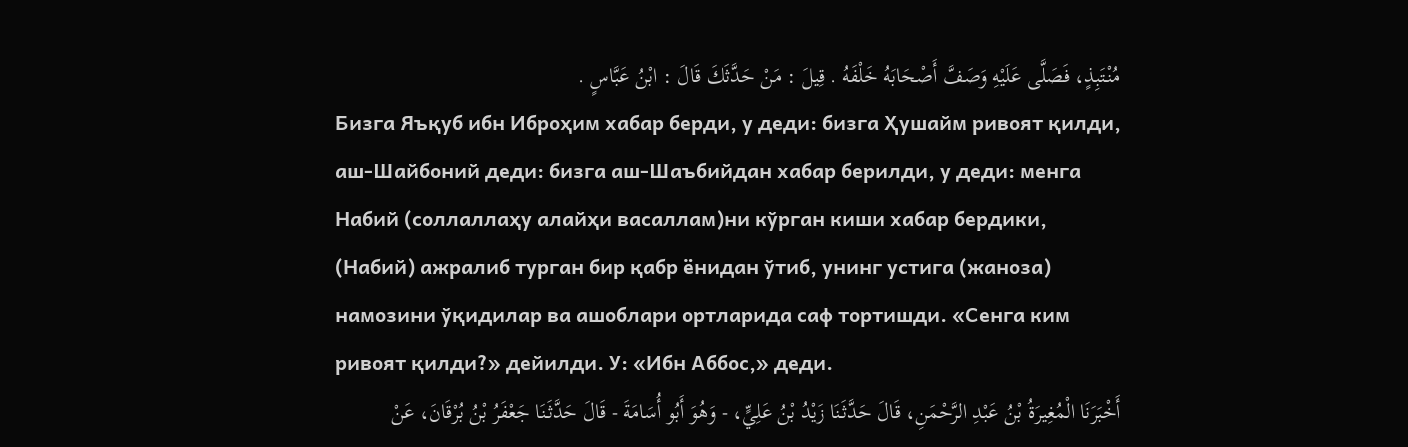مُنْتَبِذٍ، فَصَلَّى عَلَيْهِ وَصَفَّ أَصْحَابَهُ خَلْفَهُ . قِيلَ : مَنْ حَدَّثَكَ قَالَ : ابْنُ عَبَّاسٍ .
Бизга Яъқуб ибн Иброҳим хабар берди, у деди: бизга Ҳушайм ривоят қилди, аш-Шайбоний деди: бизга аш-Шаъбийдан хабар берилди, у деди: менга Набий (соллаллаҳу алайҳи васаллам)ни кўрган киши хабар бердики, (Набий) ажралиб турган бир қабр ёнидан ўтиб, унинг устига (жаноза) намозини ўқидилар ва ашоблари ортларида саф тортишди. «Сенга ким ривоят қилди?» дейилди. У: «Ибн Аббос,» деди.
أَخْبَرَنَا الْمُغِيرَةُ بْنُ عَبْدِ الرَّحْمَنِ، قَالَ حَدَّثَنَا زَيْدُ بْنُ عَلِيٍّ، - وَهُوَ أَبُو أُسَامَةَ - قَالَ حَدَّثَنَا جَعْفَرُ بْنُ بُرْقَانَ، عَنْ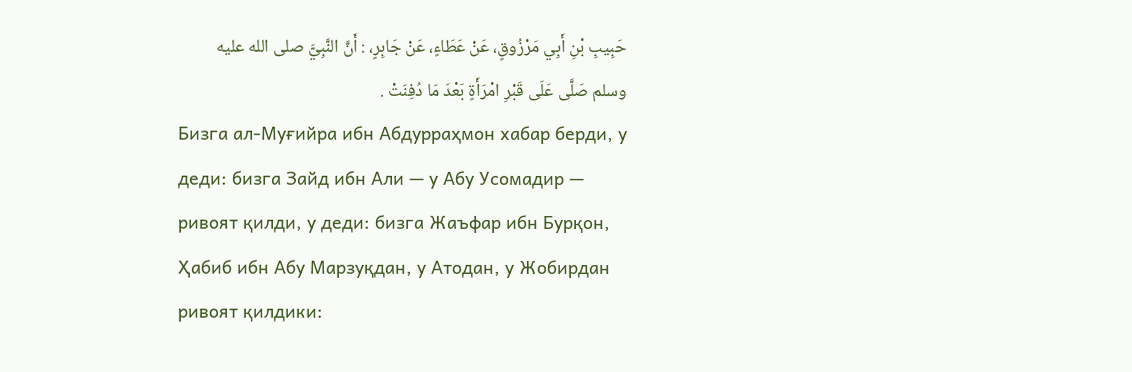حَبِيبِ بْنِ أَبِي مَرْزُوقٍ، عَنْ عَطَاءٍ، عَنْ جَابِرٍ، : أَنَّ النَّبِيَّ صلى الله عليه وسلم صَلَّى عَلَى قَبْرِ امْرَأَةٍ بَعْدَ مَا دُفِنَتْ .
Бизга ал-Муғийра ибн Абдурраҳмон хабар берди, у деди: бизга Зайд ибн Али — у Абу Усомадир — ривоят қилди, у деди: бизга Жаъфар ибн Бурқон, Ҳабиб ибн Абу Марзуқдан, у Атодан, у Жобирдан ривоят қилдики: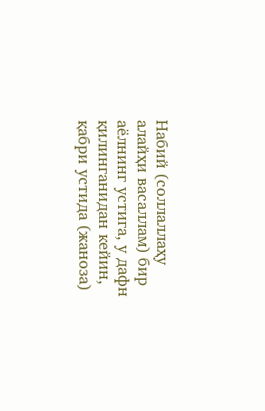Набий (соллаллаҳу алайҳи васаллам) бир аёлнинг устига, у дафн қилинганидан кейин, қабри устида (жаноза)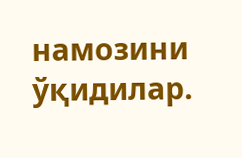намозини ўқидилар.